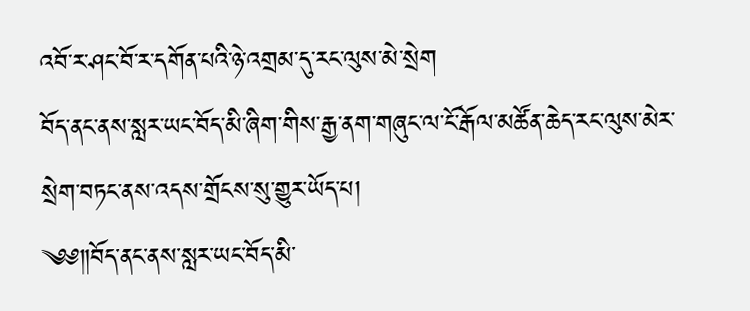འབོ་ར་ཤང་བོ་ར་དགོན་པའི་ཉེ་འགྲམ་དུ་རང་ལུས་མེ་སྲེག
བོད་ནང་ནས་སླར་ཡང་བོད་མི་ཞིག་གིས་རྒྱ་ནག་གཞུང་ལ་ངོ་རྒོལ་མཚོན་ཆེད་རང་ལུས་མེར་སྲེག་བཏང་ནས་འདས་གྲོངས་སུ་གྱུར་ཡོད་པ།
༄༅༎བོད་ནང་ནས་སླར་ཡང་བོད་མི་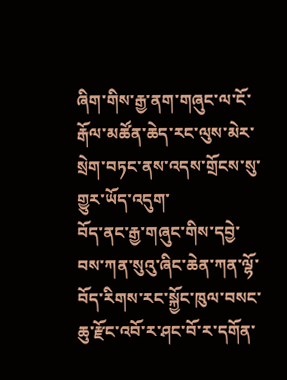ཞིག་གིས་རྒྱ་ནག་གཞུང་ལ་ངོ་རྒོལ་མཚོན་ཆེད་རང་ལུས་མེར་སྲེག་བཏང་ནས་འདས་གྲོངས་སུ་གྱུར་ཡོད་འདུག་
བོད་ནང་རྒྱ་གཞུང་གིས་དབྱེ་བས་ཀན་སུའུ་ཞིང་ཆེན་ཀན་ལྷོ་བོད་རིགས་རང་སྐྱོང་ཁུལ་བསང་ཆུ་རྫོང་འབོ་ར་ཤང་བོ་ར་དགོན་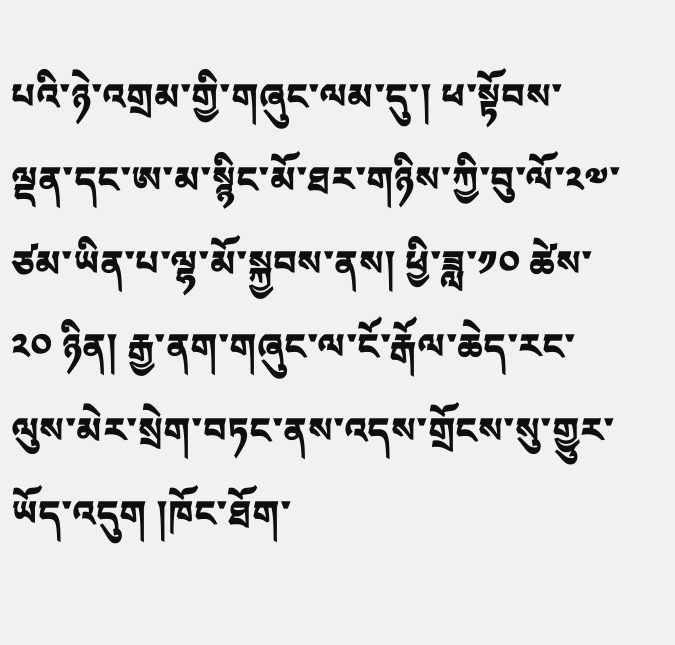པའི་ཉེ་འགྲམ་གྱི་གཞུང་ལམ་དུ་། ཕ་སྟོབས་ལྡན་དང་ཨ་མ་སྙིང་མོ་ཐར་གཉིས་ཀྱི་བུ་ལོ་༢༧་ཙམ་ཡིན་པ་ལྷ་མོ་སྐྱབས་ནས། ཕྱི་ཟླ་༡༠ ཚེས་༢༠ ཉིན། རྒྱ་ནག་གཞུང་ལ་ངོ་རྒོལ་ཆེད་རང་ལུས་མེར་སྲེག་བཏང་ནས་འདས་གྲོངས་སུ་གྱུར་ཡོད་འདུག །ཁོང་ཐོག་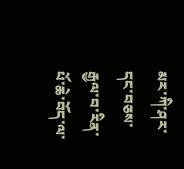མར་ཀི་ཤར་དང་བཅས་རྒྱལ་བ་རིན་པོ་ཆེ་བོད་ལ་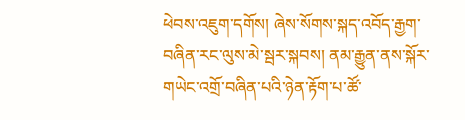ཕེབས་འཇུག་དགོས། ཞེས་སོགས་སྐད་འབོད་རྒྱག་བཞིན་རང་ལུས་མེ་སྦར་སྐབས། ནམ་རྒྱུན་ནས་སྐོར་གཡེང་འགྲོ་བཞིན་པའི་ཉེན་རྟོག་པ་ཚོ་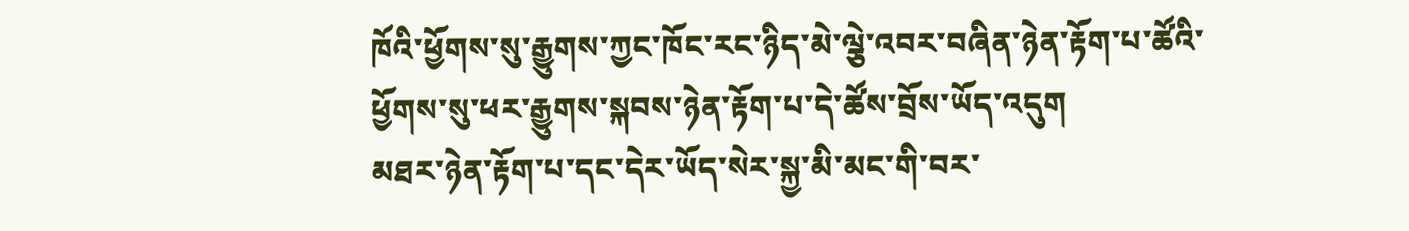ཁོའི་ཕྱོགས་སུ་རྒྱུགས་ཀྱང་ཁོང་རང་ཉིད་མེ་ལྕེ་འབར་བཞིན་ཉེན་རྟོག་པ་ཚོའི་ཕྱོགས་སུ་ཕར་རྒྱུགས་སྐབས་ཉེན་རྟོག་པ་དེ་ཚོས་བྲོས་ཡོད་འདུག
མཐར་ཉེན་རྟོག་པ་དང་དེར་ཡོད་སེར་སྐྱ་མི་མང་གི་བར་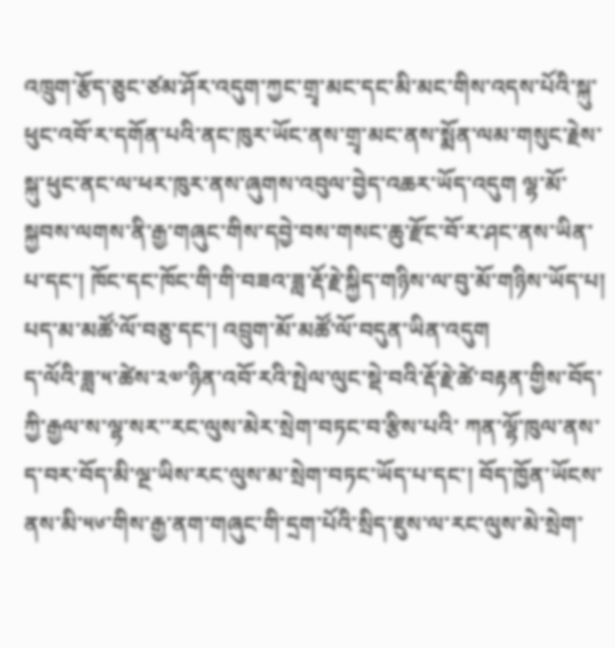འཁྲུག་རྩོད་ཅུང་ཙམ་ཤོར་འདུག་ཀྱང་གྲྭ་མང་དང་མི་མང་གིས་འདས་པོའི་སྐུ་ཕུང་འབོ་ར་དགོན་པའི་ནང་ཁུར་ཡོང་ནས་གྲྭ་མང་ནས་སྨོན་ལམ་གསུང་རྗེས་སྐུ་ཕུང་ནང་ལ་ཕར་ཁུར་ནས་ཞུགས་འབུལ་བྱེད་འཆར་ཡོད་འདུག ལྷ་མོ་སྐྱབས་ལགས་ནི་རྒྱ་གཞུང་གིས་དབྱེ་བས་གསང་ཆུ་རྫོང་བོ་ར་ཤང་ནས་ཡིན་པ་དང་། ཁོང་དང་ཁོང་གི་གི་བཟའ་ཟླ་རྡོ་རྗེ་སྐྱིད་གཉིས་ལ་བུ་མོ་གཉིས་ཡོད་པ། པད་མ་མཚོ་ལོ་བཅུ་དང་། འབྲུག་མོ་མཚོ་ལོ་བདུན་ཡིན་འདུག
ད་ལོའི་ཟླ་༥་ཚེས་༢༧་ཉིན་འབོ་རའི་སྤེལ་ལུང་སྡེ་བའི་རྡོ་རྗེ་ཚེ་བརྟན་གྱིས་བོད་ཀྱི་རྒྱལ་ས་ལྷ་སར་་རང་ལུས་མེར་སྲེག་བཏང་བ་རྩིས་པའི་ ཀན་ལྷོ་ཁུལ་ནས་ད་བར་བོད་མི་ལྔ་ཡིས་རང་ལུས་མ་སྲེག་བཏང་ཡོད་པ་དང་། བོད་ཁྱོན་ཡོངས་ནས་མི་༥༦་གིས་རྒྱ་ནག་གཞུང་གི་དྲག་པོའི་སྲིད་ཇུས་ལ་རང་ལུས་མེ་སྲེག་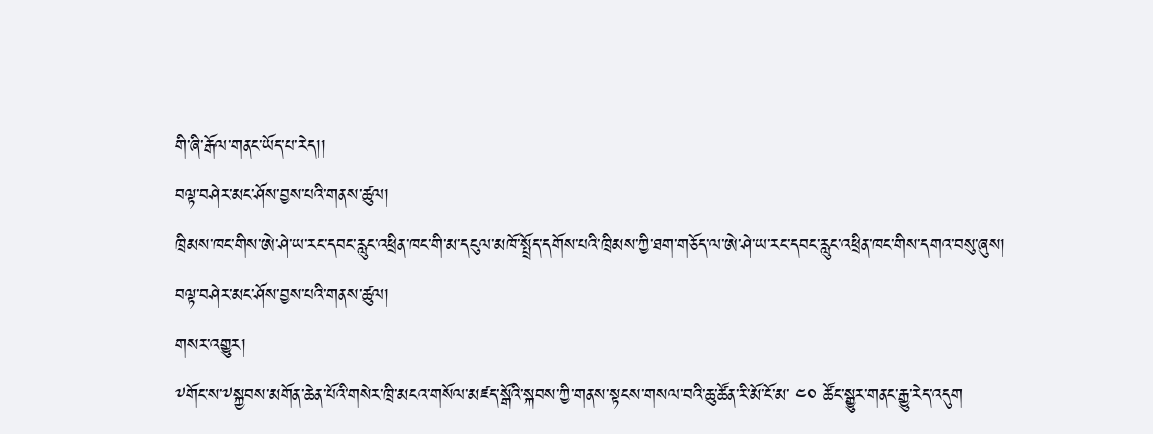གི་ཞི་རྒོལ་གནང་ཡོད་པ་རེད།།
བལྟ་བཤེར་མང་ཤོས་བྱས་པའི་གནས་ཚུལ།
ཁྲིམས་ཁང་གིས་ཨེ་ཤེ་ཡ་རང་དབང་རླུང་འཕྲིན་ཁང་གི་མ་དངུལ་མཁོ་སྤྲོད་དགོས་པའི་ཁྲིམས་ཀྱི་ཐག་གཅོད་ལ་ཨེ་ཤེ་ཡ་རང་དབང་རླུང་འཕྲིན་ཁང་གིས་དགའ་བསུ་ཞུས།
བལྟ་བཤེར་མང་ཤོས་བྱས་པའི་གནས་ཚུལ།
གསར་འགྱུར།
༸གོང་ས་༸སྐྱབས་མགོན་ཆེན་པོའི་གསེར་ཁྲི་མངའ་གསོལ་མཛད་སྒོའི་སྐབས་ཀྱི་གནས་སྟངས་གསལ་བའི་ཆུ་ཚོན་རི་མོ་ངོ་མ་ ༤༠ ཚོང་སྒྱུར་གནང་རྒྱུ་རེད་འདུག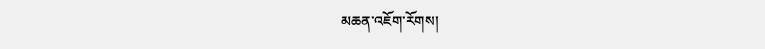མཆན་འཇོག་རོགས།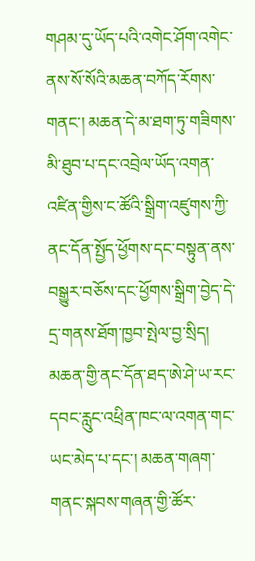གཤམ་དུ་ཡོད་པའི་འགེང་ཤོག་འགེང་ནས་སོ་སོའི་མཆན་བཀོད་རོགས་གནང་། མཆན་དེ་མ་ཐག་ཏུ་གཟིགས་མི་ཐུབ་པ་དང་འབྲེལ་ཡོད་འགན་འཛིན་གྱིས་ང་ཚོའི་སྒྲིག་འཛུགས་ཀྱི་ནང་དོན་སྤྱོད་ཕྱོགས་དང་བསྟུན་ནས་བསྒྱུར་བཅོས་དང་ཕྱོགས་སྒྲིག་བྱེད་དེ་དྲ་གནས་ཐོག་ཁྱབ་སྤེལ་བྱ་སྲིད། མཆན་གྱི་ནང་དོན་ཐད་ཨེ་ཤེ་ཡ་རང་དབང་རླུང་འཕྲིན་ཁང་ལ་འགན་གང་ཡང་མེད་པ་དང་། མཆན་གཞག་གནང་སྐབས་གཞན་གྱི་ཚོར་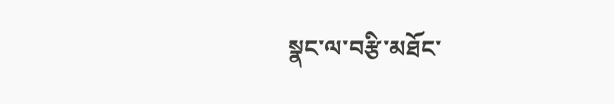སྣང་ལ་བརྩི་མཐོང་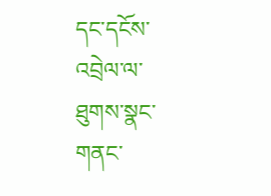དང་དངོས་འབྲེལ་ལ་ཐུགས་སྣང་གནང་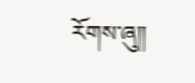རོགས་ཞུ༎